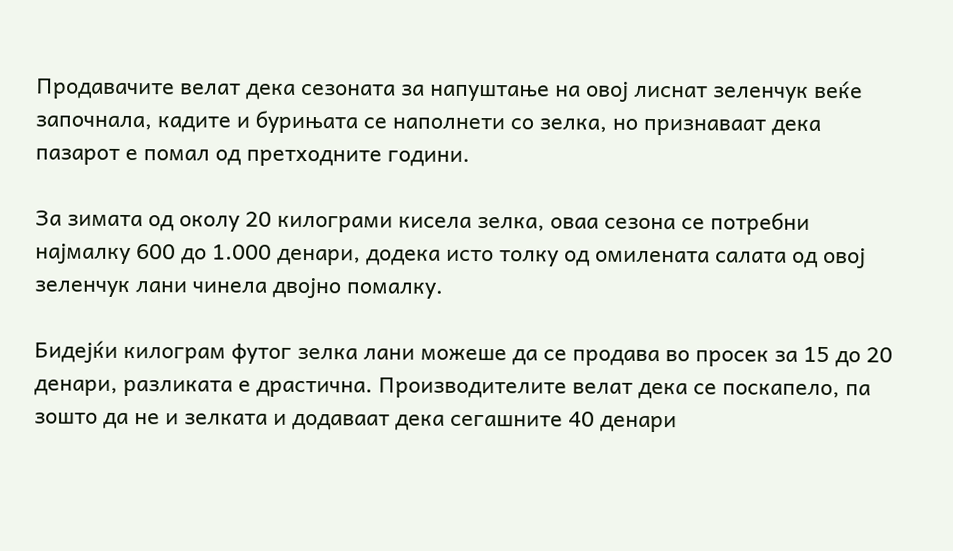Продавачите велат дека сезоната за напуштање на овој лиснат зеленчук веќе започнала, кадите и бурињата се наполнети со зелка, но признаваат дека пазарот е помал од претходните години.

За зимата од околу 20 килограми кисела зелка, оваа сезона се потребни најмалку 600 до 1.000 денари, додека исто толку од омилената салата од овој зеленчук лани чинела двојно помалку.

Бидејќи килограм футог зелка лани можеше да се продава во просек за 15 до 20 денари, разликата е драстична. Производителите велат дека се поскапело, па зошто да не и зелката и додаваат дека сегашните 40 денари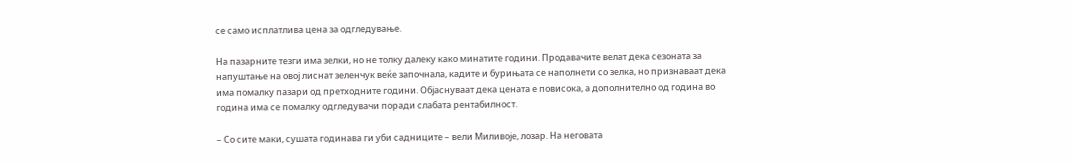се само исплатлива цена за одгледување.

На пазарните тезги има зелки, но не толку далеку како минатите години. Продавачите велат дека сезоната за напуштање на овој лиснат зеленчук веќе започнала, кадите и бурињата се наполнети со зелка, но признаваат дека има помалку пазари од претходните години. Објаснуваат дека цената е повисока, а дополнително од година во година има се помалку одгледувачи поради слабата рентабилност.

– Со сите маки, сушата годинава ги уби садниците – вели Миливоје, лозар. На неговата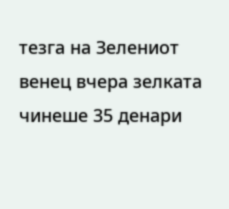тезга на Зелениот венец вчера зелката чинеше 35 денари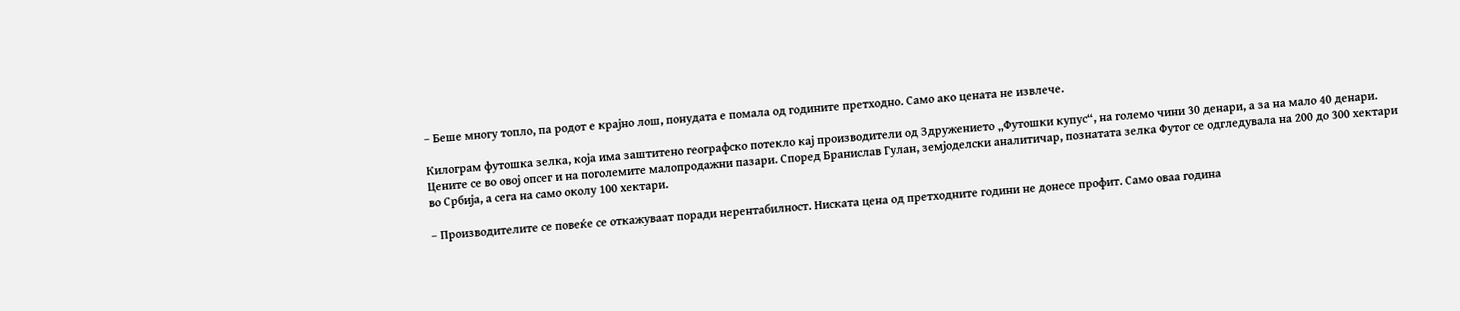– Беше многу топло, па родот е крајно лош, понудата е помала од годините претходно. Само ако цената не извлече.

Килограм футошка зелка, која има заштитено географско потекло кај производители од Здружението „Футошки купус“, на големо чини 30 денари, а за на мало 40 денари. Цените се во овој опсег и на поголемите малопродажни пазари. Според Бранислав Гулан, земјоделски аналитичар, познатата зелка Футог се одгледувала на 200 до 300 хектари во Србија, а сега на само околу 100 хектари.

– Производителите се повеќе се откажуваат поради нерентабилност. Ниската цена од претходните години не донесе профит. Само оваа година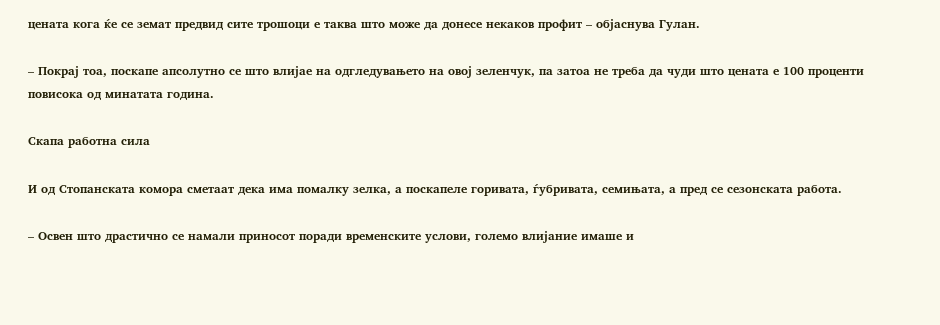цената кога ќе се земат предвид сите трошоци е таква што може да донесе некаков профит – објаснува Гулан.

– Покрај тоа, поскапе апсолутно се што влијае на одгледувањето на овој зеленчук, па затоа не треба да чуди што цената е 100 проценти повисока од минатата година.

Скапа работна сила

И од Стопанската комора сметаат дека има помалку зелка, а поскапеле горивата, ѓубривата, семињата, а пред се сезонската работа.

– Освен што драстично се намали приносот поради временските услови, големо влијание имаше и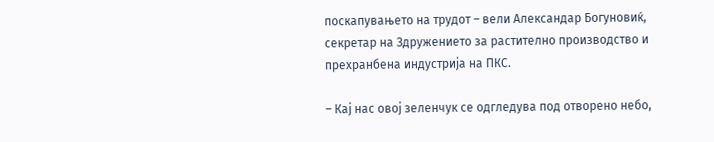поскапувањето на трудот – вели Александар Богуновиќ, секретар на Здружението за растително производство и прехранбена индустрија на ПКС.

– Кај нас овој зеленчук се одгледува под отворено небо,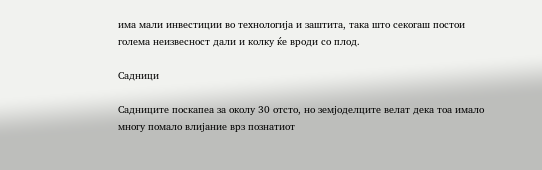има мали инвестиции во технологија и заштита, така што секогаш постои голема неизвесност дали и колку ќе вроди со плод.

Садници

Садниците поскапеа за околу 30 отсто, но земјоделците велат дека тоа имало многу помало влијание врз познатиот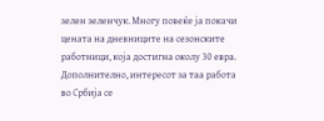зелен зеленчук. Многу повеќе ја покачи цената на дневниците на сезонските работници, која достигна околу 30 евра. Дополнително, интересот за таа работа во Србија се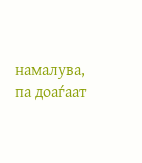намалува, па доаѓаат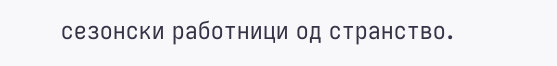сезонски работници од странство.